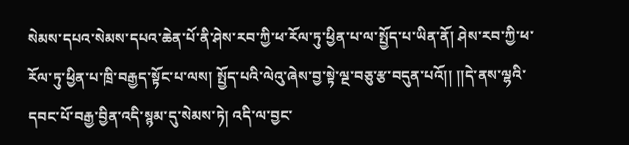སེམས་དཔའ་སེམས་དཔའ་ཆེན་པོ་ནི་ཤེས་རབ་ཀྱི་ཕ་རོལ་ཏུ་ཕྱིན་པ་ལ་སྤྱོད་པ་ཡིན་ནོ། ཤེས་རབ་ཀྱི་ཕ་རོལ་ཏུ་ཕྱིན་པ་ཁྲི་བརྒྱད་སྟོང་པ་ལས། སྤྱོད་པའི་ལེའུ་ཞེས་བྱ་སྟེ་ལྔ་བཅུ་རྩ་བདུན་པའོ།། །།དེ་ནས་ལྷའི་དབང་པོ་བརྒྱ་བྱིན་འདི་སྙམ་དུ་སེམས་ཏེ། འདི་ལ་བྱང་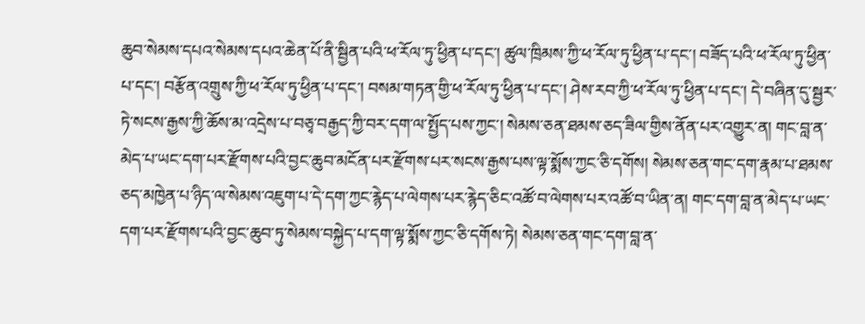ཆུབ་སེམས་དཔའ་སེམས་དཔའ་ཆེན་པོ་ནི་སྦྱིན་པའི་ཕ་རོལ་ཏུ་ཕྱིན་པ་དང་། ཚུལ་ཁྲིམས་ཀྱི་ཕ་རོལ་ཏུ་ཕྱིན་པ་དང་། བཟོད་པའི་ཕ་རོལ་ཏུ་ཕྱིན་པ་དང་། བརྩོན་འགྲུས་ཀྱི་ཕ་རོལ་ཏུ་ཕྱིན་པ་དང་། བསམ་གཏན་གྱི་ཕ་རོལ་ཏུ་ཕྱིན་པ་དང་། ཤེས་རབ་ཀྱི་ཕ་རོལ་ཏུ་ཕྱིན་པ་དང་། དེ་བཞིན་དུ་སྦྱར་ཏེ་སངས་རྒྱས་ཀྱི་ཆོས་མ་འདྲེས་པ་བཅྭ་བརྒྱད་ཀྱི་བར་དག་ལ་སྤྱོད་པས་ཀྱང་། སེམས་ཅན་ཐམས་ཅད་ཟིལ་གྱིས་ནོན་པར་འགྱུར་ན། གང་བླ་ན་མེད་པ་ཡང་དག་པར་རྫོགས་པའི་བྱང་ཆུབ་མངོན་པར་རྫོགས་པར་སངས་རྒྱས་པས་ལྟ་སྨོས་ཀྱང་ཅི་དགོས། སེམས་ཅན་གང་དག་རྣམ་པ་ཐམས་ཅད་མཁྱེན་པ་ཉིད་ལ་སེམས་འཇུག་པ་དེ་དག་ཀྱང་རྙེད་པ་ལེགས་པར་རྙེད་ཅིང་འཚོ་བ་ལེགས་པར་འཚོ་བ་ཡིན་ན། གང་དག་བླ་ན་མེད་པ་ཡང་དག་པར་རྫོགས་པའི་བྱང་ཆུབ་ཏུ་སེམས་བསྐྱེད་པ་དག་ལྟ་སྨོས་ཀྱང་ཅི་དགོས་ཏེ། སེམས་ཅན་གང་དག་བླ་ན་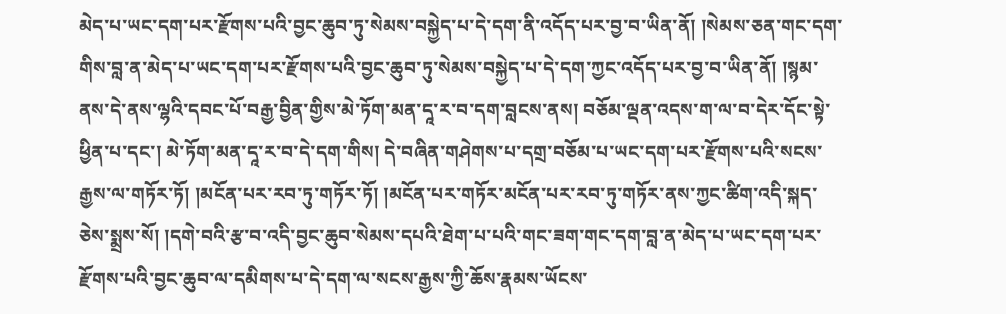མེད་པ་ཡང་དག་པར་རྫོགས་པའི་བྱང་ཆུབ་ཏུ་སེམས་བསྐྱེད་པ་དེ་དག་ནི་འདོད་པར་བྱ་བ་ཡིན་ནོ། །སེམས་ཅན་གང་དག་གིས་བླ་ན་མེད་པ་ཡང་དག་པར་རྫོགས་པའི་བྱང་ཆུབ་ཏུ་སེམས་བསྐྱེད་པ་དེ་དག་ཀྱང་འདོད་པར་བྱ་བ་ཡིན་ནོ། །སྙམ་ནས་དེ་ནས་ལྷའི་དབང་པོ་བརྒྱ་བྱིན་གྱིས་མེ་ཏོག་མན་དཱ་ར་བ་དག་བླངས་ནས། བཅོམ་ལྡན་འདས་ག་ལ་བ་དེར་དོང་སྟེ་ཕྱིན་པ་དང་། མེ་ཏོག་མན་དཱ་ར་བ་དེ་དག་གིས། དེ་བཞིན་གཤེགས་པ་དགྲ་བཅོམ་པ་ཡང་དག་པར་རྫོགས་པའི་སངས་རྒྱས་ལ་གཏོར་ཏོ། །མངོན་པར་རབ་ཏུ་གཏོར་ཏོ། །མངོན་པར་གཏོར་མངོན་པར་རབ་ཏུ་གཏོར་ནས་ཀྱང་ཚིག་འདི་སྐད་ཅེས་སྨྲས་སོ། །དགེ་བའི་རྩ་བ་འདི་བྱང་ཆུབ་སེམས་དཔའི་ཐེག་པ་པའི་གང་ཟག་གང་དག་བླ་ན་མེད་པ་ཡང་དག་པར་རྫོགས་པའི་བྱང་ཆུབ་ལ་དམིགས་པ་དེ་དག་ལ་སངས་རྒྱས་ཀྱི་ཆོས་རྣམས་ཡོངས་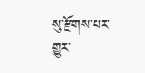སུ་རྫོགས་པར་གྱུར་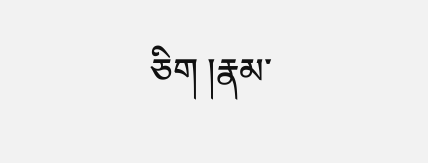ཅིག །རྣམ་